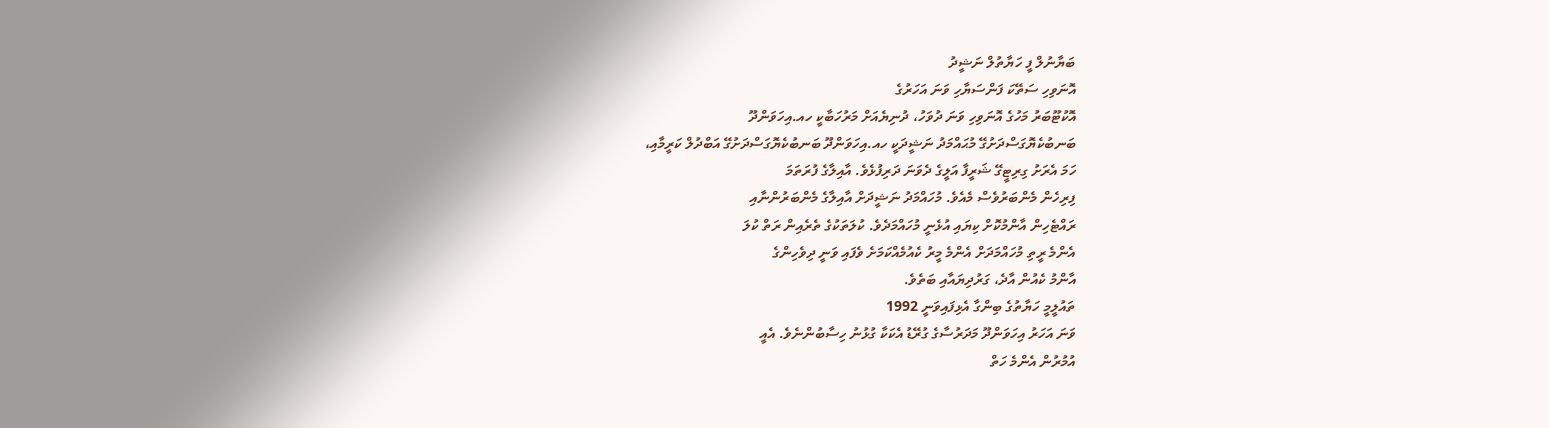ބަޔާނުލް ފީ ހަޔާތުލް ނަޝީދު
އޮނަވިހި ސަތޭކަ ފަންސަޔާހި ވަނަ އަހަރުގެ
އޮކުޓޫބަރު މަހުގެ އޮނަވިހި ވަނަ ދުވަހު، ދުނިޔެއަށް މަރުހަބާކީ ހއ.އިހަވަންދޫ
ބަނބުކެޔޮގަސްދަށުގޭ މުޙައްމަދު ނަޝީދަކީ ހއ.އިހަވަންދޫ ބަނބުކެޔޮގަސްދަށުގޭ އަބްދުލް ކަރީމާއި،
ހަމަ އެރަށު ގިރިޓީގޭ ޝަރީފާ އަލީގެ ދެވަނަ ދަރިފުޅެވެ. އާއިލާގެ ފުރަތަމަ
ފިރިހެން މެންބަރުވެސް މެއެވެ. މުހައްމަދު ނަޝީދަށް އާއިލާގެ މެންބަރުންނާއި
ރައްޓެހިން އާންމުކޮށް ކިޔައި އުޅެނީ މުހައްމަދެވެ. ކުލަތަކުގެ ތެރެއިން ރަތް ކުލަ
އެންމެ ރީތި މުހައްމަދަށް އެންމެ މީރު ކެއުމެއްކަމަށެ ވެފައި ވަނީ ދިވެހިންގެ
އާންމު ކެއުން އާދެ، ގަރުދިޔައާއި ބަތެވެ.
ތައުލީމީ ހަޔާތުގެ ބިންގާ އެޅިފައިވަނީ 1992
ވަނަ އަހަރު އިހަވަންދޫ މަދަރުސާގެ ގުރޭޑު އެކަކާ ގުޅުނު ހިސާބުންނެވެ. އެއީ
އުމުރުން އެންމެ ހަތް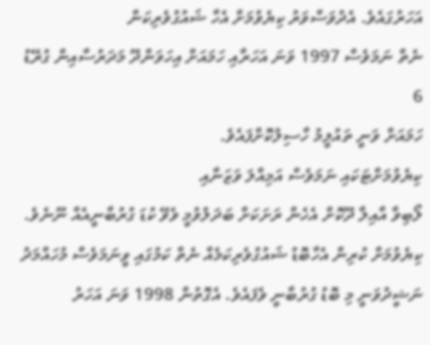އަހަރުގައެވެ. އެދުވަސްވަރު ކިޔެވުމަށް އެހާ ޝައުގުވެރިކަން
ނެތް ނަމަވެސް 1997 ވަނަ އަހަރާއި ހަމައަށް އިހަވަންދޫ މަދަރުސާއިން ގުރޭޑު 6
ހަމައަށް ވަނީ ތައުލީމު ހާސިލުކޮށްފައެވެ.
ކިޔެވުމަށްޓަކައި ނަމަވެސް އަމިއްލަ ވަޒަނާއި
ލޯބިވާ އާއިލާ ދޫކޮށް އެހެން ރަށަކަށް ބަދަލުވުމީ ވެވޭ ކުޑަ ގުރުބާނީއެއް ނޫނެވެ.
ކިޔެވުމަށް ކުރިން އެހާބޮޑު ޝައުގުވެރިކަމެއް ނެތް ކަމުގައި ވީނަމަވެސް މުހައްމަދު
ނަޝީދުވަނީ މި ބޮޑު ގުރުބާނީ ވެފައެވެ. އެގޮތުން 1998 ވަނަ އަހަރު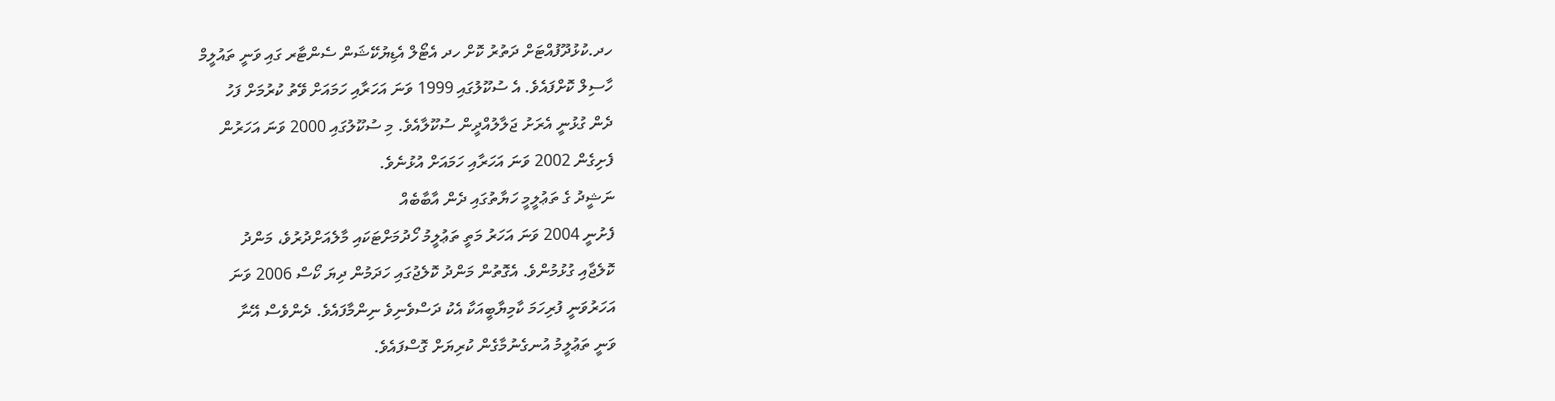ހދ.ކުޅުދޫފުއްޓަށް ދަތުރު ކޮށް ހދ އެޓޯލް އެޑިޔުކޭޝަން ސެންޓާރ ގައި ވަނީ ތައުލީމް
ހާސިލް ކޮށްފައެވެ. އެ ސުކޫލުގައި 1999 ވަނަ އަހަރާއި ހަމައަށް ވޭތު ކުރުމަށް ފަހު
ދެން ގުޅުނީ އެރަށު ޖަލާލުއްދީން ސުކޫލާއެވެ. މި ސުކޫލުގައި 2000 ވަނަ އަހަރުން
ފެށިގެން 2002 ވަނަ އަހަރާއި ހަމައަށް އުޅުނެވެ.
ނަޝީދު ގެ ތަޢުލީމީ ހަޔާތުގައި ދެން އާބާބެއް
ފެށުނީ 2004 ވަނަ އަހަރު މަތީ ތަޢުލީމު ހޯދުމަށްޓަކައި މާލެއަށްދުރުވެ، މަންދު
ކޮލެޖާއި ގުޅުމުންވެ. އެގޮތުން މަންދު ކޮލެޖުގައި ހަދަމުން ދިޔަ ކޯސް 2006 ވަނަ
އަހަރުވަނީ ފުރިހަމަ ކާމިޔާބީއަކާ އެކު ދަސްވެނިވެ ނިންމާފައެވެ. ދެންވެސް އޭނާ
ވަނީ ތަޢުލީމު އުނގެނުމާގެން ކުރިޔަށް ގޮސްފައެވެ.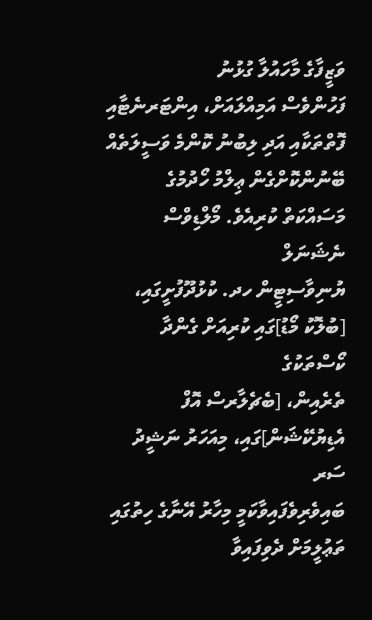ވަޒީފާގެ މާހައުލާ ގުޅުނު
ފަހުންވެސް އަމިއްލައަށް، އިންޓަރނެޓާއި ފޮތްތަކާއި އަދި ލިބުނު ކޮންމެ ވަސީލަތެއް
ބޭނުންކޮށްގެން ޢިލްމު ހޯދުމުގެ މަސައްކަތް ކުރިއެވެ. މޯލްޑިވްސް ނެޝަނަލް
ޔުނިވާސިޓީން ހދ. ކުޅުދޫފުށީގައި، [ބުލޮކު މޯޑު]ގައި ކުރިއަށް ގެންދާ ކޯސްތަކުގެ
ތެރެއިން، [ބެޗެލާރސް އޮފް އެޑިޔުކޭޝަން]ގައި، މިއަހަރު ނަޝީދު ސަރ
ބައިވެރިވެފައިވާކަމީ މިހާރު އޭނާގެ ހިތުގައި ތަޢުލީމަށް ދެވިފައިވާ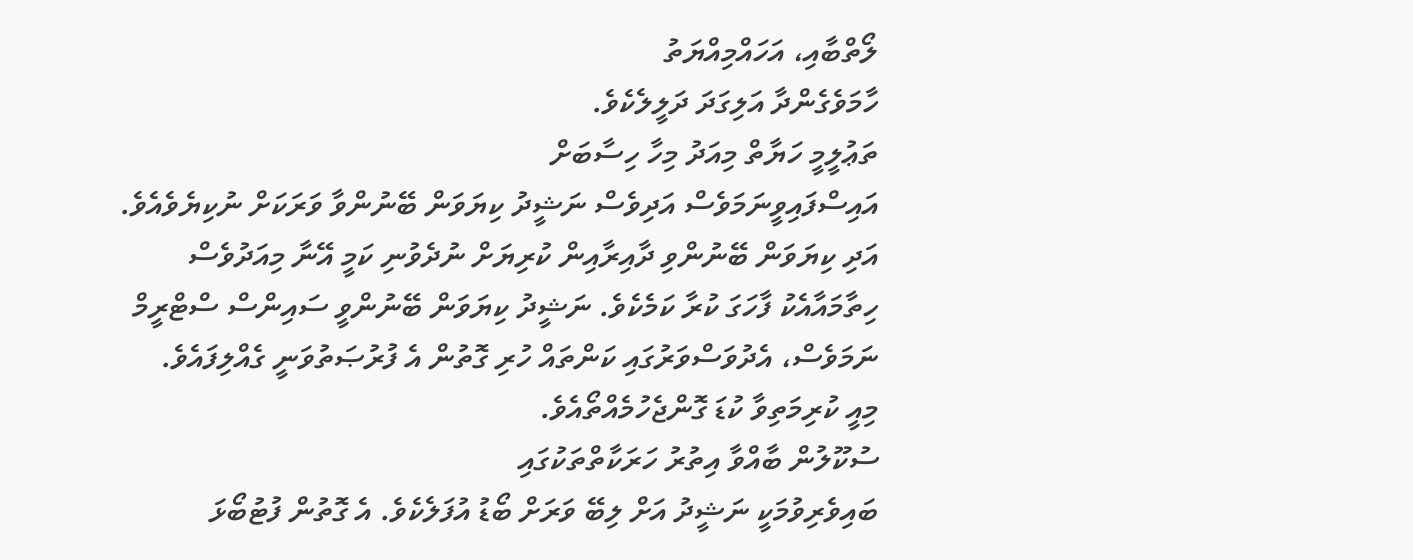ލޯތްބާއި، އަހައްމިއްޔަތު
ހާމަވެގެންދާ އަލިގަދަ ދަލީލެކެވެ.
ތަޢުލީމީ ހަޔާތް މިއަދު މިހާ ހިސާބަށް
އައިސްފައިވީނަމަވެސް އަދިވެސް ނަޝީދު ކިޔަވަން ބޭނުންވާ ވަރަކަށް ނުކިޔެވެއެވެ.
އަދި ކިޔަވަން ބޭނުންވި ދާއިރާއިން ކުރިޔަށް ނުދެވުނި ކަމީ އޭނާ މިއަދުވެސް
ހިތާމައާއެކު ފާހަގަ ކުރާ ކަމެކެވެ. ނަޝީދު ކިޔަވަން ބޭނުންވީ ސައިންސް ސްޓްރީމް
ނަމަވެސް، އެދުވަސްވަރުގައި ކަންތައް ހުރި ގޮތުން އެ ފުރުޞަތުވަނީ ގެއްލިފައެވެ.
މިއީ ކުރިމަތިވާ ކުޑަ ގޮންޖެހުމެއްތޯއެވެ.
ސުކޫލުން ބާއްވާ އިތުރު ހަރަކާތްތަކުގައި
ބައިވެރިވުމަކީ ނަޝީދު އަށް ލިބޭ ވަރަށް ބޯޑު އުފަލެކެވެ. އެ ގޮތުން ފުޓުބޯޅަ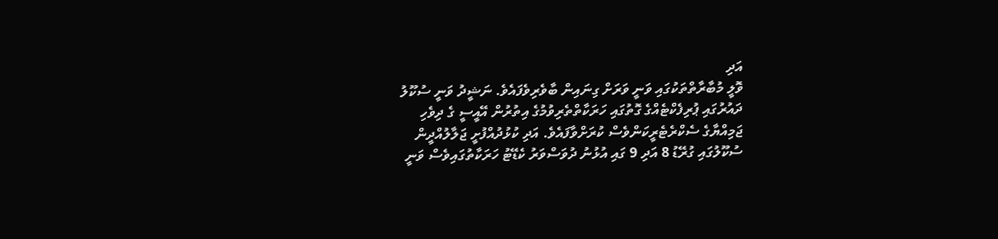އަދި
ވޮލީ މުބާރާތްތަކުގައި ވަނީ ވަރަށް ގިނައިން ބާވެރިވެފައެވެ. ނަޝީދު ވަނީ ސުކޫލު
ދައުރުގައި ޕުރިފެކްޓެއްގެ ގޮތުގައި ހަރަކާތްތެރިވުމުގެ އިތުރުން އޭއީސީ ގެ ދިވެހި
ޖަމިއްޔާގެ ސެކްރެޓެރީކަންވެސް ކުރަށްވާފައެވެ. އަދި ކުޅުދުއްފުށީ ޖަލާލުއްދީން
ސުކޫލުގައި ގުރޭޑު 8 އަދި 9 ގައި އުޅުނު ދުވަސްވަރު ކެޑޭޓު ހަރަކާތުގައިވެސް ވަނީ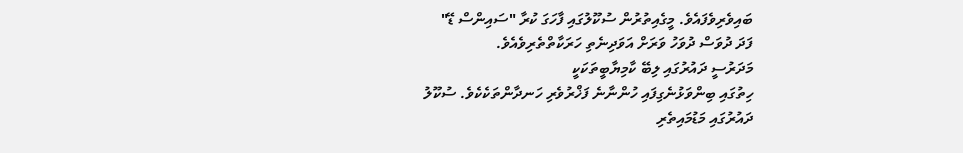ބައިވެރިވެފައެވެ. މީގެއިތުރުން ސުކޫލުގައި ފާހަގަ ކުރާ "ސައިންސް ޑޭ"
ފަދަ ދުވަސް ދުވަހު ވަރަށް އަވަދިނެތި ހަރަކާތްތެރިވެއެވެ.
މަދަރުސީ ދައުރުގައި ލިބޭ ކާމިޔާބީތަކަކީ
ހިތުގައި ބިންވަޅުނެގިފައި ހުންނާނެ ފަޚްރުވެރި ހަނދާންތަކެކެވެ. ސުކޫލު
ދައުރުގައި މަޑުމައިތެރި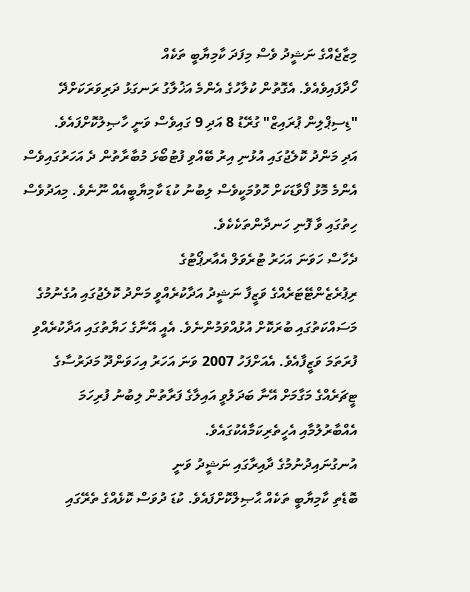މިޒާޖެއްގެ ނަޝީދު ވެސް މިފަދަ ކާމިޔާބީ ތަކެއް
ހޯދާފައިވެއެވެ. އެގޮތުން ކުލާހުގެ އެންމެ އަޚުލާގު ރަނގަޅު ދަރިވަރަކަށްދޭ
"ޑިސިޕްލިން ޕުރައިޒް" ގުރޭޑު 8 އަދި 9 ގައިވެސް ވަނީ ހާޞިލުކޮށްފައެވެ.
އަދި މަންދު ކޮލެޖުގައި އުޅުނި އިރު ބޭއްވި ފުޓުބޯޅަ މުބާރާތުން ދެ އަހަރުގައިވެސް
އެންމެ މޮޅު ފޯވާޑަކަށް ހޮވުމަކީވެސް ލިބުނު ކުޑަ ކާމިޔާބީއެއް ނޫނެވެ. މިއަދުވެސް ހިތުގައި ވާ ފޮނި ހަނދާންތަކެކެވެ.
ދެހާސް ހަވަނަ އަހަރު ޓުރެވަލް އެއާރޕޯޓުގެ
ރިޕުރެޒެންޓޭޓަރެއްގެ ވަޒީފާ ނަޝީދު އަދާކުރެއްވީ މަންދު ކޮލެޖުގައި އުގެނުމުގެ
މަސައްކަތުގައި ބުރަކޮށް އުޅުއްވަމުންނެވެ. އެއީ އޭނާގެ ހަޔާތުގައި އަދާކުރެއްވި
ފުރަތަމަ ވަޒީފާއެވެ. އެއަށްފަހު 2007 ވަނަ އަހަރު އިހަވަންދޫ މަދަރުސާގެ
ޓީޗަރެއްގެ މަގާމަށް އޭނާ ބަދަލުވީ އައިލާގެ ފަރާތުން ލިބުނު ފުރިހަމަ
އެއްބާރުލުމާއި އެހީތެރިކަމާއެކުގައެވެ.
އުނގުނައިދުނުމުގެ ދާއިރާގައި ނަޝީދު ވަނީ
ބޮޑެތި ކާމިޔާބީ ތަކެއް ޙާޞިލްކޮށްފައެވެ. ކުޑަ ދުވަސް ކޮޅެއްގެ ތެރޭގައި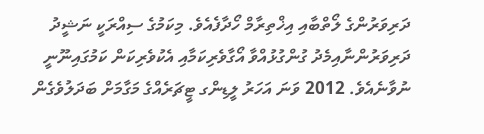ދަރިވަރުންގެ ލޯތްބާއި އިޚްތިރާމް ހޯދާފެއެވެ. މިކަމުގެ ސިއްރަކީ ނަޝީދު
ދަރިވަރުންނާއިމެދު ގުންގުޅުއްވާ އޯގާވެރިކަމާއި އެކުވެރިކަން ކަމުގައިނޫނީ
ނުވާނެއެވެ. 2012 ވަނަ އަހަރު ލީޑިންގ ޓީޗަރެއްގެ މަގާމަށް ބަދަލުވެގެން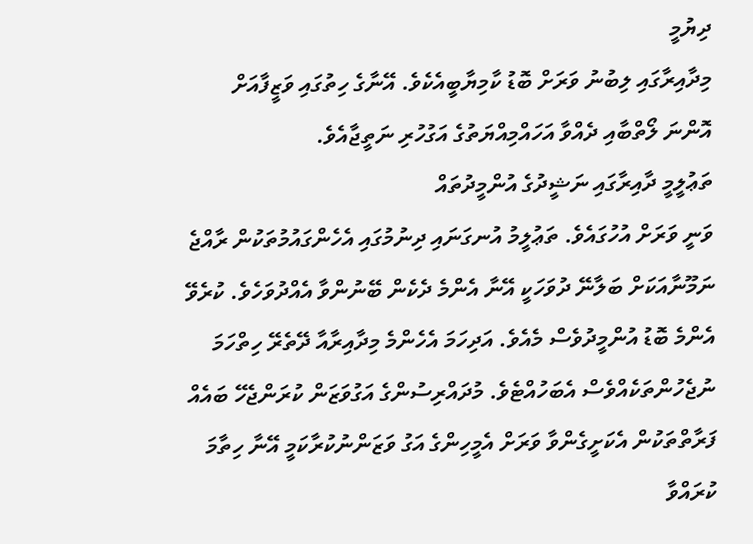ދިޔުމީ
މިދާއިރާގައި ލިބުނު ވަރަށް ބޮޑު ކާމިޔާބީއެކެވެ. އޭނާގެ ހިތުގައި ވަޒީފާއަށް
އޮންނަ ލޯތްބާއި ދެއްވާ އަހައްމިއްޔަތުގެ އަގުހުރި ނަތީޖާއެވެ.
ތަޢުލީމީ ދާއިރާގައި ނަޝީދުގެ އުންމީދުތައް
ވަނީ ވަރަށް އުހުގައެވެ. ތަޢުލީމު އުނގަނައި ދިނުމުގައި އެހެންގައުމުތަކުން ރާއްޖެ
ނަމޫނާއަކަށް ބަލާނޭ ދުވަހަކީ އޭނާ އެންމެ ދެކެން ބޭނުންވާ އެއްދުވަހެވެ. ކުރެވޭ
އެންމެ ބޮޑު އުންމީދުވެސް މެއެވެ. އަދިހަމަ އެހެންމެ މިދާއިރާއާ ދޭތެރޭ ހިތްހަމަ
ނުޖެހުންތަކެއްވެސް އެބަހުއްޓެވެ. މުދައްރިސުންގެ އަގުވަޒަން ކުރަންޖެހޭ ބައެއް
ފަރާތްތަކުން އެކަށީގެންވާ ވަރަށް އެމީހިންގެ އަގު ވަޒަންނުކުރާކަމީ އޭނާ ހިތާމަ
ކުރައްވާ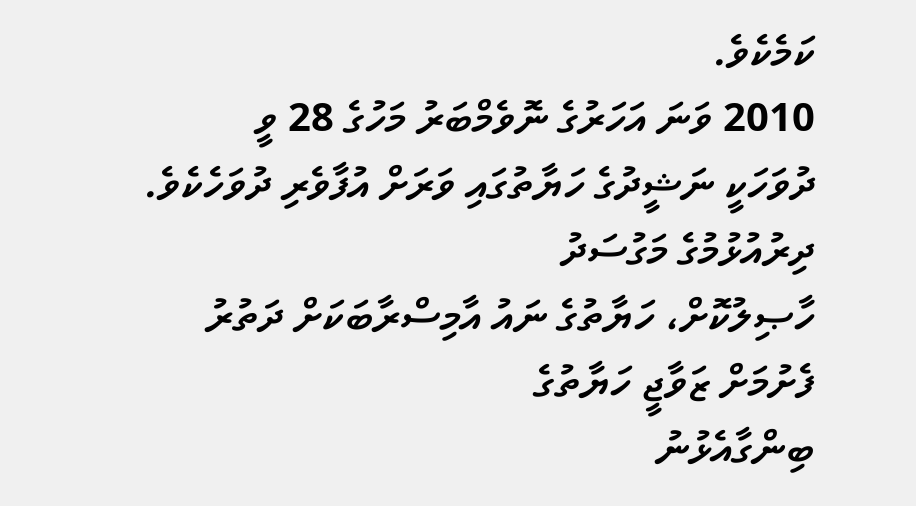ކަމެކެވެ.
2010 ވަނަ އަހަރުގެ ނޮވެމްބަރު މަހުގެ 28 ވީ
ދުވަހަކީ ނަޝީދުގެ ހަޔާތުގައި ވަރަށް އުފާވެރި ދުވަހެކެވެ. ދިރުއުޅުމުގެ މަގުސަދު
ހާޞިލުކޮށް، ހަޔާތުގެ ނައު އާމިސްރާބަކަށް ދަތުރު ފެށުމަށް ޒަވާޖީ ހަޔާތުގެ
ބިންގާއެޅުނު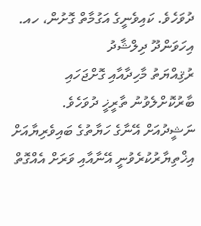ދުވަހެވެ. ކައިވެނީގެ އަގުމާތް ގޮށުން، ހއ. އިހަވަންދޫ ދިލްޝާދު
ރުޤިއްޔަތު މާހިދާއާއި ގޮށްޖަހައި ބާރުކޮށްލެވުނު ތާރީޚީ ދުވަހެވެ.
ނަޝީދުއަށް އޭނާގެ ހަޔާތުގެ ބައިވެރިޔާއަށް
އިޚްތިޔާރުކުރެވުނީ އޭނާއާއި ވަރަށް އެއްގޮތް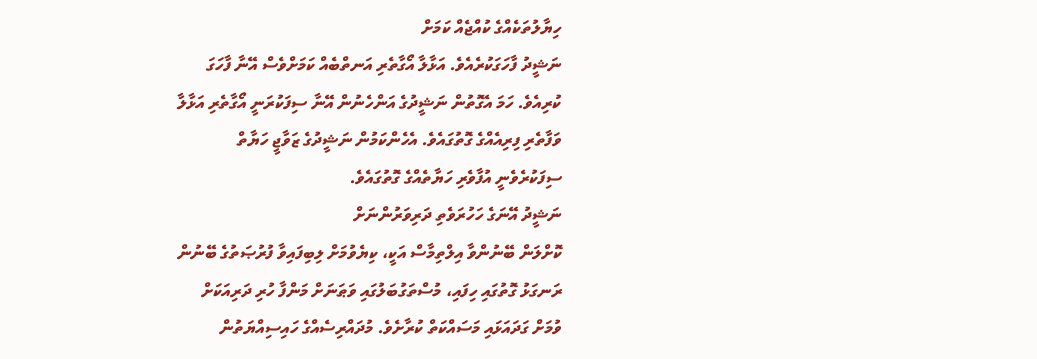ހިޔާލުތަކެއްގެ ކުއްޖެއް ކަމަށް
ނަޝީދު ފާހަގަކުރެއެވެ. އަޅާލާ އޯގާތެރި އަނތްބެއް ކަމަށްވެސް އޭނާ ފާހަގަ
ކުރިއެވެ. ހަމަ އެގޮތުން ނަޝީދުގެ އަންހެނުން އޭނާ ސިފަކުރަނީ އޯގާތެރި އަޅާލާ
ވަފާތެރި ފިރިއެއްގެ ގޮތުގައެވެ. އެހެންކަމުން ނަޝީދުގެ ޒަވާޖީ ހަޔާތް
ސިފަކުރެވެނީ އުފާވެރި ހަޔާތެއްގެ ގޮތުގައެވެ.
ނަޝީދު އޭނަގެ ހަހުރަވެތި ދަރިވަރުންނަށް
ކޮށްލަން ބޭނުންވާ އިލްތިމާސް އަކީ، ކިޔެވުމަށް ލިބިފައިވާ ފުރުޞަތުގެ ބޭނުން
ރަނގަޅު ގޮތުގައި ހިފައި، މުސްތަގުބަލުގައި ވަޠަނަށް މަންފާ ހުރި ދަރިއަކަށް
ވުމަށް ގަދައަޅައި މަސައްކަތް ކުރާށެވެ. މުދައްރިސެއްގެ ހައިސިއްޔަތުން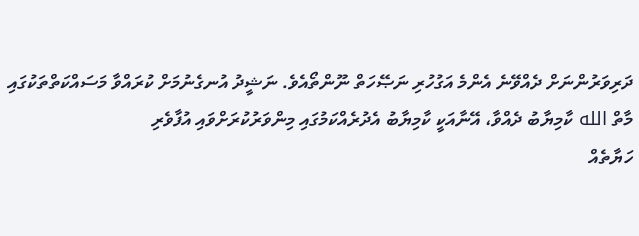ދަރިވަރުންނަށް ދެއްވޭނެ އެންމެ އަގުހުރި ނަޞޭހަތް ނޫންތޯއެވެ. ނަޝީދު އުނގެނުމަށް ކުރައްވާ މަސައްކަތްތަކުގައި
މާތް الله ކާމިޔާބު ދެއްވާ، އޭނާއަކީ ކާމިޔާބު އެދުރެއްކަމުގައި މިންވަރުކުރަށްވައި އުފާވެރި
ހަޔާތެއް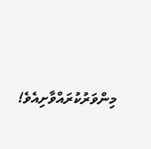މިންވަރުކުރައްވާށިއެވެ!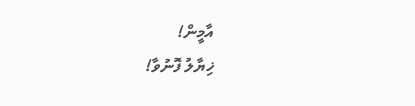އާމީން!
ޚިޔާލު ފޮނުވާ!